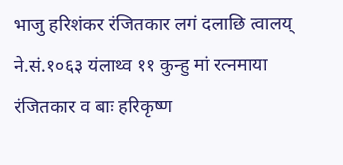भाजु हरिशंकर रंजितकार लगं दलाछि त्वालय् ने.सं.१०६३ यंलाथ्व ११ कुन्हु मां रत्नमाया रंजितकार व बाः हरिकृष्ण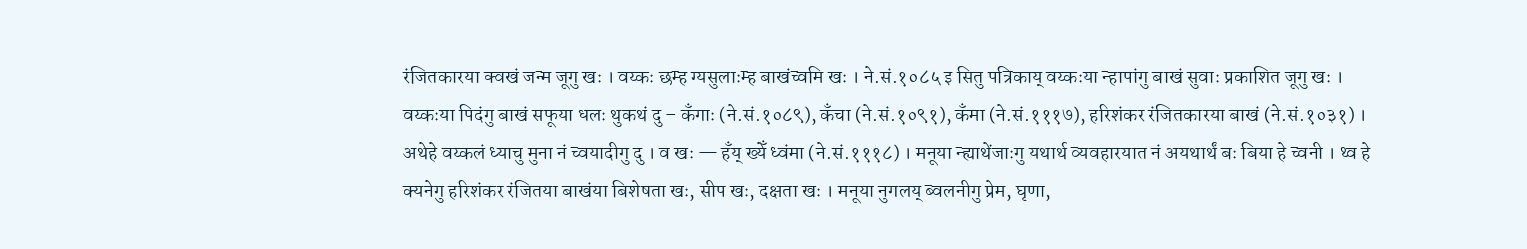रंजितकारया क्वखं जन्म जूगु खः । वय्कः छम्ह ग्यसुलाःम्ह बाखंच्वमि खः । ने.सं.१०८५ इ सितु पत्रिकाय् वय्कःया न्हापांगु बाखं सुवाः प्रकाशित जूगु खः । वय्कःया पिदंगु बाखं सफूया धलः थुकथं दु – कँगाः (ने.सं.१०८९), कँचा (ने.सं.१०९१), कँमा (ने.सं.१११७), हरिशंकर रंजितकारया बाखं (ने.सं.१०३१) । अथेहे वय्कलं ध्याचु मुना नं च्वयादीगु दु । व खः — हँय् ख्येँ ध्वंमा (ने.सं.१११८) । मनूया न्ह्याथेंजाःगु यथार्थ व्यवहारयात नं अयथार्थं बः बिया हे च्वनी । थ्व हे क्यनेगु हरिशंकर रंजितया बाखंया बिशेषता खः, सीप खः, दक्षता खः । मनूया नुगलय् ब्वलनीगु प्रेम, घृणा,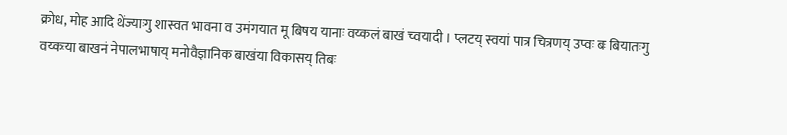क्रोध, मोह आदि थेंज्याःगु शास्वत भावना व उमंगयात मू बिषय यानाः वय्कलं बाखं च्वयादी । प्लटय् स्वयां पात्र चित्रणय् उप्वः बः बियातःगु वय्कःया बाखनं नेपालभाषाय् मनोवैज्ञानिक बाखंया विकासय् तिबः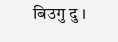बिउगु दु ।